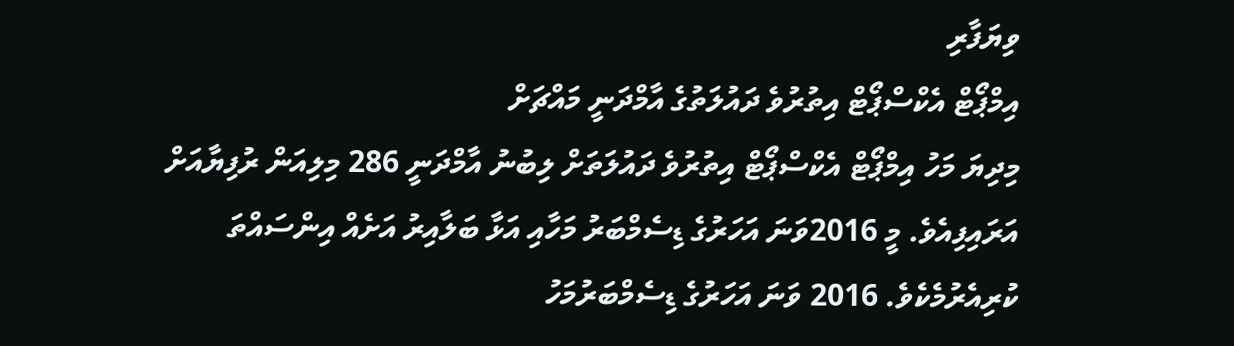ވިޔަފާރި
އިމްޕޯޓް އެކްސްޕޯޓް އިތުރުވެ ދައުލަތުގެ އާމްދަނީ މައްޗަށް
މިދިޔަ މަހު އިމްޕޯޓް އެކްސްޕޯޓް އިތުރުވެ ދައުލަތަށް ލިބުނު އާމްދަނީ 286 މިލިއަން ރުފިޔާއަށް އަރައިފިއެވެ. މީ 2016ވަނަ އަހަރުގެ ޑިސެމްބަރު މަހާއި އަޅާ ބަލާއިރު އަށެއް އިންސައްތަ ކުރިއެރުމެކެވެ. 2016 ވަނަ އަހަރުގެ ޑިސެމްބަރުމަހު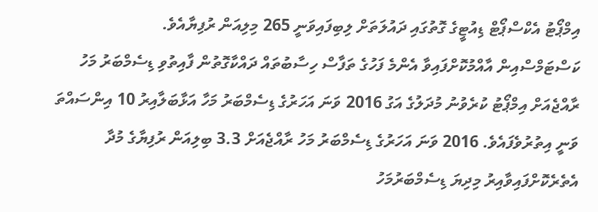އިމްޕޯޓު އެކްސްޕޯޓް ޑިއުޓީގެ ގޮތުގައި ދައުލަތަށް ލިބިފައިވަނީ 265 މިލިއަން ރުފިޔާއެވެ.
ކަސްޓަމްސްއިން އާއްމުކޮށްފައިވާ އެންމެ ފަހުގެ ތަފާސް ހިސާބުތައް ދައްކާގޮތުން ފާއިތުވި ޑިސެމްބަރު މަހު ރާއްޖެއަށް އިމްޕޯޓު ކުރެވުނު މުދަލުގެ އަގު 2016 ވަނަ އަހަރުގެ ޑިސެމްބަރު މަހާ އަޅާބަލާއިރު 10 އިންސައްތަ ވަނީ އިތުރުވެފައެވެ. 2016 ވަނަ އަހަރުގެ ޑިސެމްބަރު މަހު ރާއްޖެއަށް 3.3 ބިލިއަން ރުފިޔާގެ މުދާ އެތެރެކޮށްފައިވާއިރު މިދިޔަ ޑިސެމްބަރުމަހު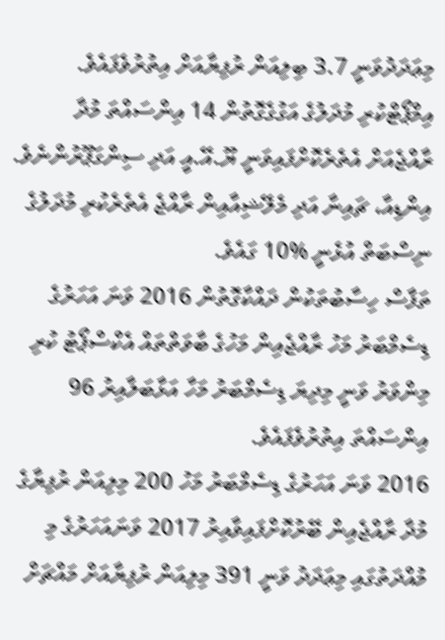މިޢަދަދުވަނީ 3.7 ބިލިއަން ރުފިޔާއަށް އިތުރުވެފައެވެ. އިމްޕޯޓްކުރި މުދަލުގެ އަގުގެގޮތުން 14 އިންސައްތަ މުދާ ރާއްޖެއަށް އެތެރެކޮށްފައިވަނީ ޔޫ.އޭ.އީ އަދި ސިންގަޕޫރުންނެވެ. އިންޑިއާ، ޗައިނާ އަދި މެލޭޝިއާއިން ރާއްޖެ އެތެރެކުރި މުދަލުގެ ނިސްބަތް އުޅެނީ %10 ގައެވެ.
ތަފާސް ހިސާބުތަކުން ދައްކާގޮތުން 2016 ވަނަ އަހަރުގެ ޑިސެމްބަރު މަހު ރާއްޖެއިން މަހުގެ ބާވަތްތައް އެކްސްޕޯޓު ކުރި މިންވަރު ވަނީ މިދިޔަ ޑިސެމްބަރު މަހާ އަޅާބަލާއިރު 96 އިންސައްތަ އިތުރުވެފައެވެ.
2016 ވަނަ އަހަރުގެ ޑިސެމްބަރު މަހު 200 މިލިއަން ރުފިޔާގެ މުދާ ރާއްޖެއިން ބޭރުކޮށްފައިވާއިރު 2017 ވަނައަހަރުގެ މި މުއްދަތުގައި މިޢަދަދު ވަނީ 391 މިލިއަން ރުފިޔާއަށް މައްޗަށް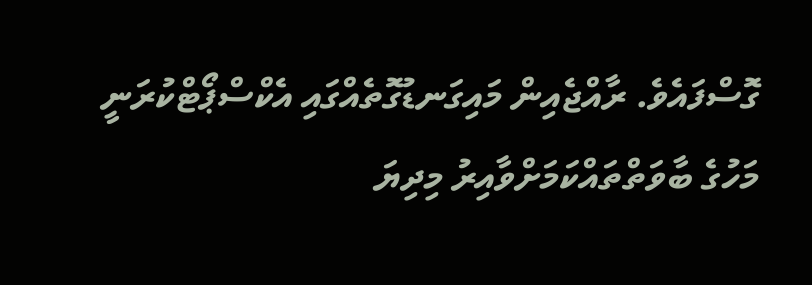ގޮސްފައެވެ. ރާއްޖެއިން މައިގަނޑުގޮތެއްގައި އެކްސްޕޯޓްކުރަނީ މަހުގެ ބާވަތްތައްކަމަށްވާއިރު މިދިޔަ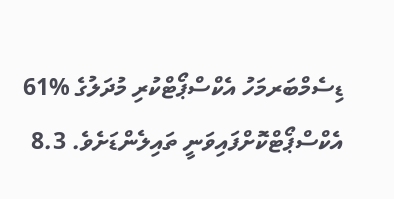ޑިސެމްބަރމަހު އެކްސްޕޯޓްކުރި މުދަލުގެ %61 އެކްސްޕޯޓްކޮށްފައިވަނީ ތައިލެންޑަށެވެ. 8.3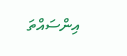އިންސައްތަ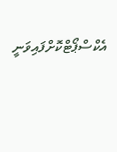އެކްސްޕޯޓްކޮށްފައިވަނީ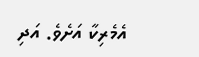އެމެރިކާ އަށެވެ. އަދި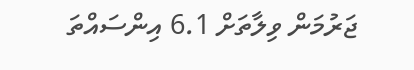ޖަރުމަން ވިލާތަށް 6.1 އިންސައްތަ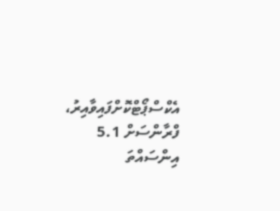އެކްސްޕޯޓްކޮށްފައިވާއިރު، ފްރާންސަށް 5.1 އިންސައްތަ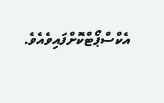އެކްސްޕޯޓްކޮށްފައިވެއެވެ.